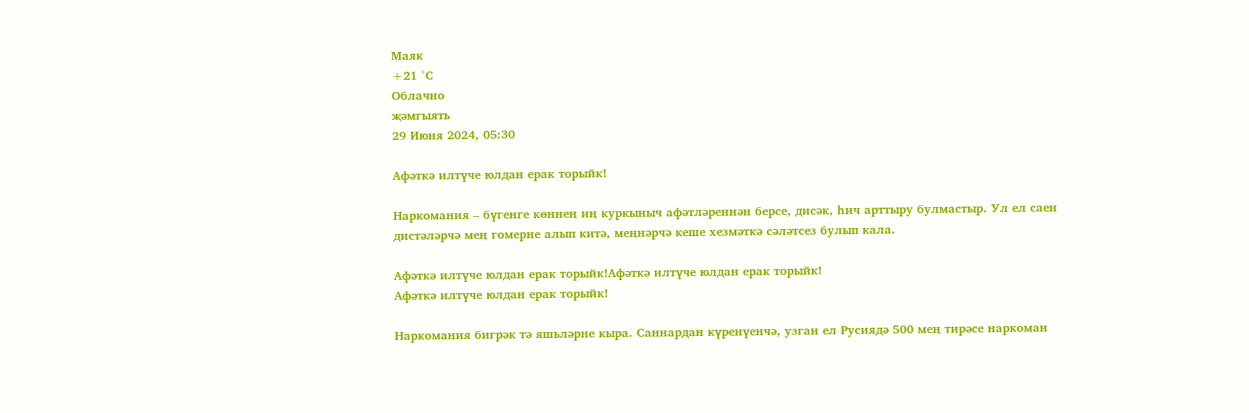Маяк
+21 °С
Облачно
җәмгыять
29 Июня 2024, 05:30

Афәткә илтүче юлдан ерак торыйк!

Наркомания – бүгенге көннең иң куркыныч афәтләреннән берсе, дисәк, һич арттыру булмастыр. Ул ел саен дистәләрчә мең гомерне алып китә, меңнәрчә кеше хезмәткә сәләтсез булып кала.

Афәткә илтүче юлдан ерак торыйк!Афәткә илтүче юлдан ерак торыйк!
Афәткә илтүче юлдан ерак торыйк!

Наркомания бигрәк тә яшьләрне кыра. Саннардан күренүенчә, узган ел Русиядә 500 мең тирәсе наркоман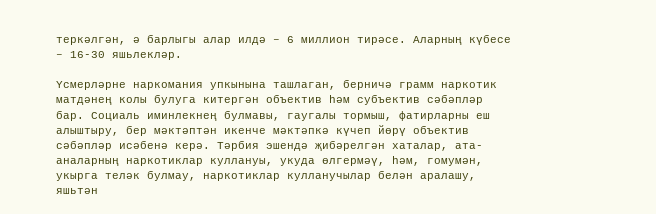теркәлгән, ә барлыгы алар илдә – 6 миллион тирәсе. Аларның күбесе – 16-30 яшьлекләр.

Үсмерләрне наркомания упкынына ташлаган, берничә грамм наркотик матдәнең колы булуга китергән объектив һәм субъектив сәбәпләр бар. Социаль иминлекнең булмавы, гаугалы тормыш, фатирларны еш алыштыру, бер мәктәптән икенче мәктәпкә күчеп йөрү объектив сәбәпләр исәбенә керә. Тәрбия эшендә җибәрелгән хаталар, ата-аналарның наркотиклар куллануы, укуда өлгермәү, һәм, гомумән, укырга теләк булмау, наркотиклар кулланучылар белән аралашу, яшьтән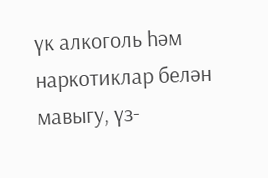үк алкоголь һәм наркотиклар белән мавыгу, үз-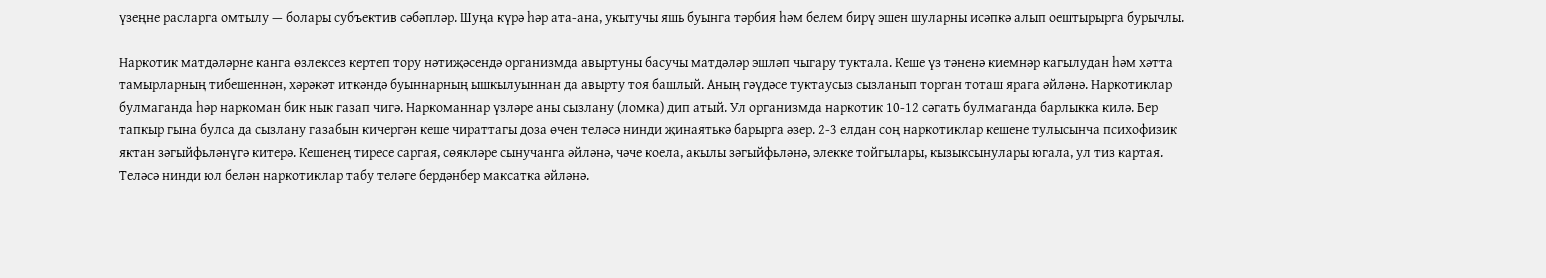үзеңне расларга омтылу — болары субъектив сәбәпләр. Шуңа күрә һәр ата-ана, укытучы яшь буынга тәрбия һәм белем бирү эшен шуларны исәпкә алып оештырырга бурычлы.

Наркотик матдәләрне канга өзлексез кертеп тору нәтиҗәсендә организмда авыртуны басучы матдәләр эшләп чыгару туктала. Кеше үз тәненә киемнәр кагылудан һәм хәтта тамырларның тибешеннән, хәрәкәт иткәндә буыннарның ышкылуыннан да авырту тоя башлый. Аның гәүдәсе туктаусыз сызланып торган тоташ ярага әйләнә. Наркотиклар булмаганда һәр наркоман бик нык газап чигә. Наркоманнар үзләре аны сызлану (ломка) дип атый. Ул организмда наркотик 10-12 сәгать булмаганда барлыкка килә. Бер тапкыр гына булса да сызлану газабын кичергән кеше чираттагы доза өчен теләсә нинди җинаятькә барырга әзер. 2-3 елдан соң наркотиклар кешене тулысынча психофизик яктан зәгыйфьләнүгә китерә. Кешенең тиресе саргая, сөякләре сынучанга әйләнә, чәче коела, акылы зәгыйфьләнә, элекке тойгылары, кызыксынулары югала, ул тиз картая. Теләсә нинди юл белән наркотиклар табу теләге бердәнбер максатка әйләнә.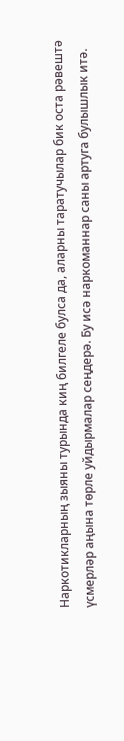Наркотикларның зыяны турында киң билгеле булса да, аларны таратучылар бик оста рәвештә үсмерләр аңына төрле уйдырмалар сеңдерә. Бу исә наркоманнар саны артуга булышлык итә.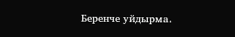Беренче уйдырма.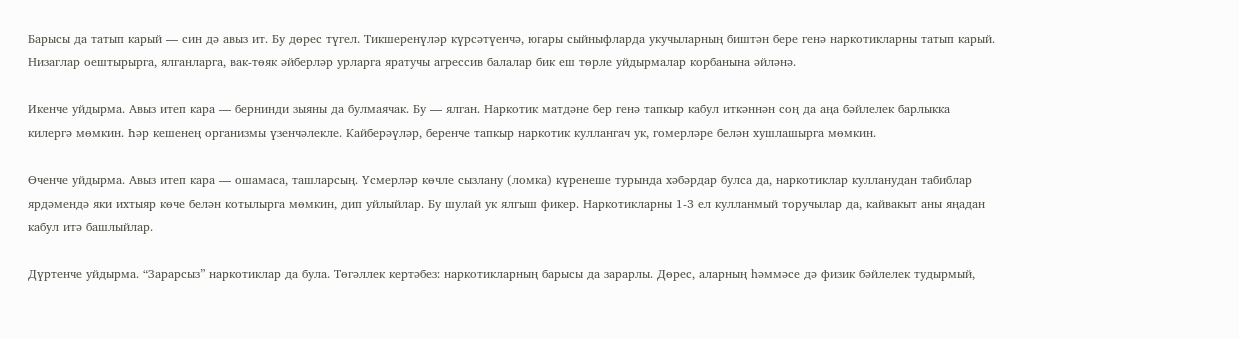Барысы да татып карый — син дә авыз ит. Бу дөрес түгел. Тикшеренүләр күрсәтүенчә, югары сыйныфларда укучыларның биштән бере генә наркотикларны татып карый. Низаглар оештырырга, ялганларга, вак-төяк әйберләр урларга яратучы агрессив балалар бик еш төрле уйдырмалар корбанына әйләнә.

Икенче уйдырма. Авыз итеп кара — бернинди зыяны да булмаячак. Бу — ялган. Наркотик матдәне бер генә тапкыр кабул иткәннән соң да аңа бәйлелек барлыкка килергә мөмкин. Һәр кешенең организмы үзенчәлекле. Кайберәүләр, беренче тапкыр наркотик куллангач ук, гомерләре белән хушлашырга мөмкин.

Өченче уйдырма. Авыз итеп кара — ошамаса, ташларсың. Үсмерләр көчле сызлану (ломка) күренеше турында хәбәрдар булса да, наркотиклар кулланудан табиблар ярдәмендә яки ихтыяр көче белән котылырга мөмкин, дип уйлыйлар. Бу шулай ук ялгыш фикер. Наркотикларны 1-3 ел кулланмый торучылар да, кайвакыт аны яңадан кабул итә башлыйлар.

Дүртенче уйдырма. “Зарарсыз” наркотиклар да була. Төгәллек кертәбез: наркотикларның барысы да зарарлы. Дөрес, аларның һәммәсе дә физик бәйлелек тудырмый,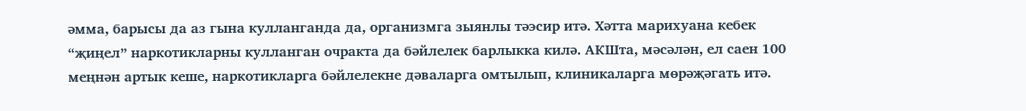әмма, барысы да аз гына кулланганда да, организмга зыянлы тәэсир итә. Хәтта марихуана кебек “җиңел” наркотикларны кулланган очракта да бәйлелек барлыкка килә. АКШта, мәсәлән, ел саен 100 меңнән артык кеше, наркотикларга бәйлелекне дәваларга омтылып, клиникаларга мөрәҗәгать итә.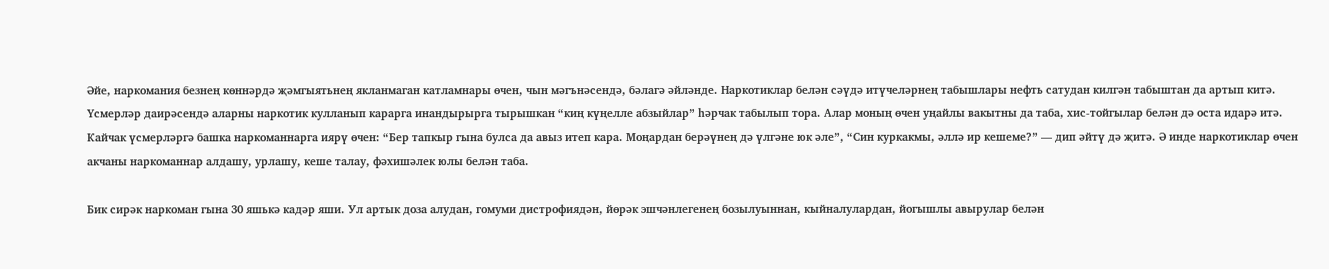Әйе, наркомания безнең көннәрдә җәмгыятьнең якланмаган катламнары өчен, чын мәгънәсендә, бәлагә әйләнде. Наркотиклар белән сәүдә итүчеләрнең табышлары нефть сатудан килгән табыштан да артып китә. Үсмерләр даирәсендә аларны наркотик кулланып карарга инандырырга тырышкан “киң күңелле абзыйлар” һәрчак табылып тора. Алар моның өчен уңайлы вакытны да таба, хис-тойгылар белән дә оста идарә итә. Кайчак үсмерләргә башка наркоманнарга иярү өчен: “Бер тапкыр гына булса да авыз итеп кара. Моңардан берәүнең дә үлгәне юк әле”, “Син куркакмы, әллә ир кешеме?” — дип әйтү дә җитә. Ә инде наркотиклар өчен акчаны наркоманнар алдашу, урлашу, кеше талау, фәхишәлек юлы белән таба.

Бик сирәк наркоман гына 30 яшькә кадәр яши. Ул артык доза алудан, гомуми дистрофиядән, йөрәк эшчәнлегенең бозылуыннан, кыйналулардан, йогышлы авырулар белән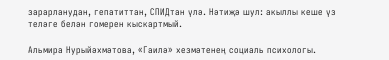зарарланудан, гепатиттан, СПИДтан үлә. Нәтиҗә шул: акыллы кеше үз теләге белән гомерен кыскартмый.

Альмира Нурыйәхмәтова, «Гаилә» хезмәтенең социаль психологы.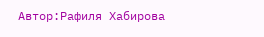Автор:Рафиля Хабирова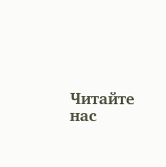Читайте нас